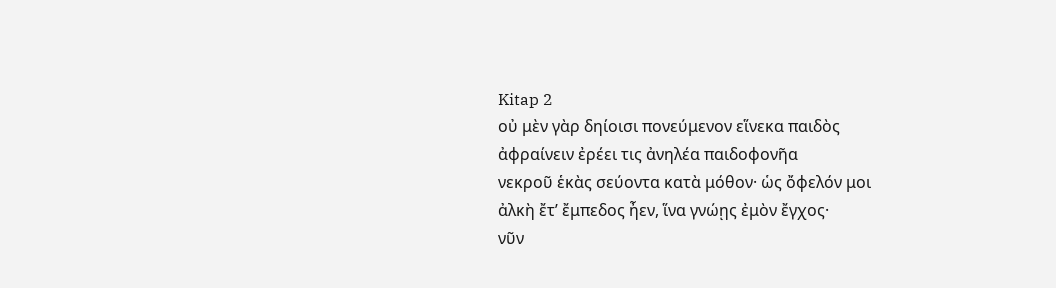Kitap 2
οὐ μὲν γὰρ δηίοισι πονεύμενον εἵνεκα παιδὸς
ἀφραίνειν ἐρέει τις ἀνηλέα παιδοφονῆα
νεκροῦ ἑκὰς σεύοντα κατὰ μόθον· ὡς ὄφελόν μοι
ἀλκὴ ἔτʼ ἔμπεδος ἦεν, ἵνα γνώῃς ἐμὸν ἔγχος·
νῦν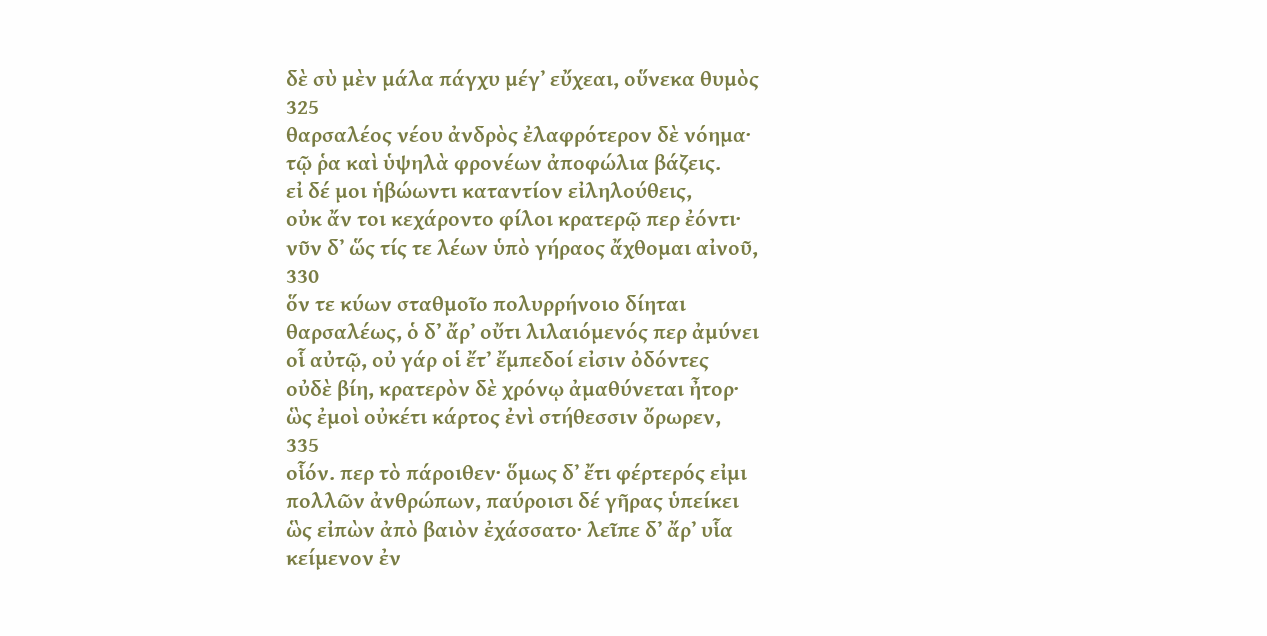δὲ σὺ μὲν μάλα πάγχυ μέγʼ εὔχεαι, οὕνεκα θυμὸς
325
θαρσαλέος νέου ἀνδρὸς ἐλαφρότερον δὲ νόημα·
τῷ ῥα καὶ ὑψηλὰ φρονέων ἀποφώλια βάζεις.
εἰ δέ μοι ἡβώωντι καταντίον εἰληλούθεις,
οὐκ ἄν τοι κεχάροντο φίλοι κρατερῷ περ ἐόντι·
νῦν δʼ ὥς τίς τε λέων ὑπὸ γήραος ἄχθομαι αἰνοῦ,
330
ὅν τε κύων σταθμοῖο πολυρρήνοιο δίηται
θαρσαλέως, ὁ δʼ ἄρʼ οὔτι λιλαιόμενός περ ἀμύνει
οἷ αὐτῷ, οὐ γάρ οἱ ἔτʼ ἔμπεδοί εἰσιν ὀδόντες
οὐδὲ βίη, κρατερὸν δὲ χρόνῳ ἀμαθύνεται ἦτορ·
ὣς ἐμοὶ οὐκέτι κάρτος ἐνὶ στήθεσσιν ὄρωρεν,
335
οἷόν. περ τὸ πάροιθεν· ὅμως δʼ ἔτι φέρτερός εἰμι
πολλῶν ἀνθρώπων, παύροισι δέ γῆρας ὑπείκει
ὣς εἰπὼν ἀπὸ βαιὸν ἐχάσσατο· λεῖπε δʼ ἄρʼ υἷα
κείμενον ἐν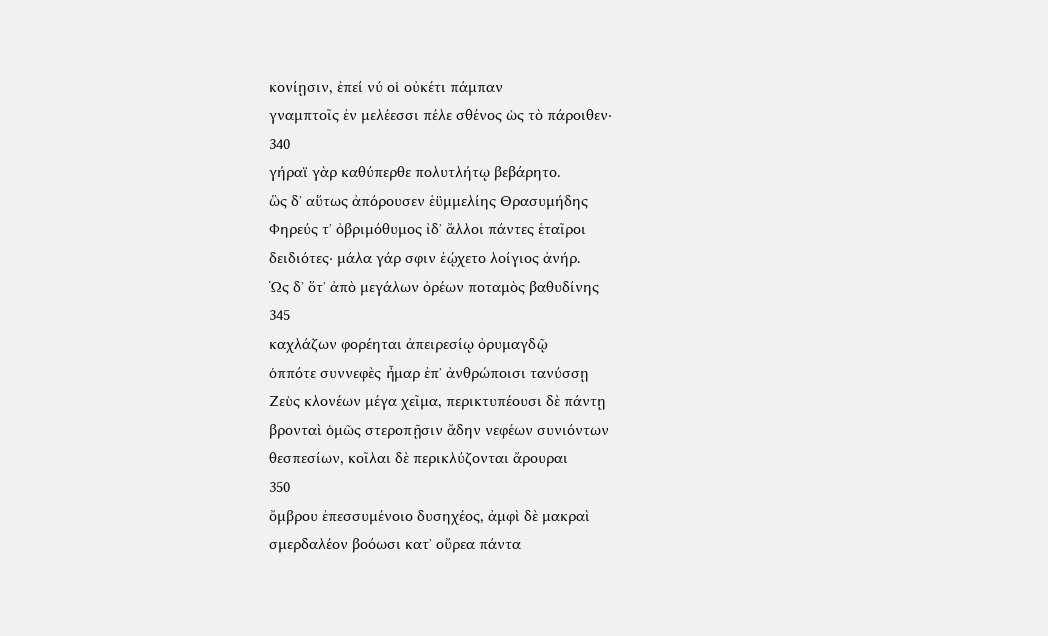κονίῃσιν, ἐπεί νύ οἱ οὐκέτι πάμπαν
γναμπτοῖς ἐν μελέεσσι πέλε σθένος ὡς τὸ πάροιθεν·
340
γήραϊ γὰρ καθύπερθε πολυτλήτῳ βεβάρητο.
ὣς δʼ αὕτως ἀπόρουσεν ἑϋμμελίης Θρασυμήδης
Φηρεύς τʼ ὀβριμόθυμος ἰδʼ ἄλλοι πάντες ἑταῖροι
δειδιότες· μάλα γάρ σφιν ἐῴχετο λοίγιος ἀνήρ.
Ὡς δʼ ὅτʼ ἀπὸ μεγάλων ὀρέων ποταμὸς βαθυδίνης
345
καχλάζων φορέηται ἀπειρεσίῳ ὀρυμαγδῷ
ὁππότε συννεφὲς ἦμαρ ἐπʼ ἀνθρώποισι τανύσσῃ
Ζεὺς κλονέων μέγα χεῖμα, περικτυπέουσι δὲ πάντῃ
βρονταὶ ὁμῶς στεροπῇσιν ἄδην νεφέων συνιόντων
θεσπεσίων, κοῖλαι δὲ περικλύζονται ἄρουραι
350
ὄμβρου ἐπεσσυμένοιο δυσηχέος, ἀμφὶ δὲ μακραὶ
σμερδαλέον βοόωσι κατʼ οὔρεα πάντα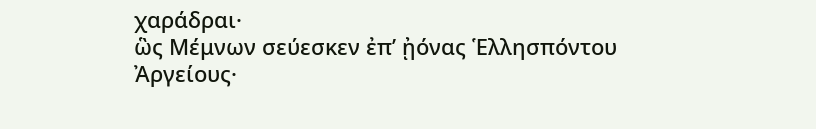χαράδραι·
ὣς Μέμνων σεύεσκεν ἐπʼ ᾐόνας Ἑλλησπόντου
Ἀργείους·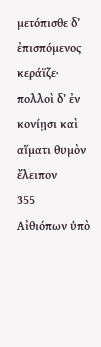μετόπισθε δʼ ἐπισπόμενος κεράϊζε·
πολλοὶ δʼ ἐν κονίῃσι καὶ αἵματι θυμὸν ἔλειπον
355
Αἰθιόπων ὑπὸ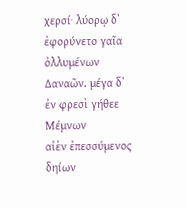χερσί· λύορῳ δʼ ἐφορύνετο γαῖα
ὀλλυμένων Δαναῶν. μέγα δʼ ἐν φρεσὶ γήθεε Μέμνων
αἰὲν ἐπεσσύμενος δηίων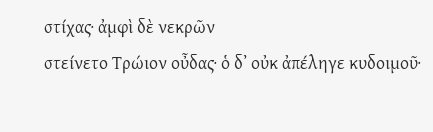στίχας· ἀμφὶ δὲ νεκρῶν
στείνετο Τρώιον οὖδας· ὁ δʼ οὐκ ἀπέληγε κυδοιμοῦ·